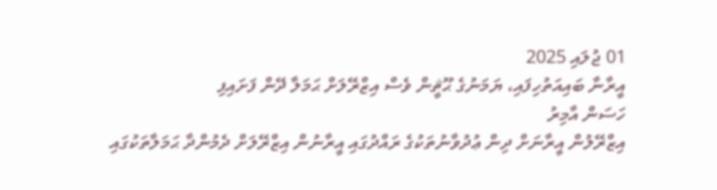01 ޖުލައި 2025
އީރާނާ ބައިއަތުހިފައި، ޔަމަނުގެ ޙޫޘީން ވެސް އިޒްރޭލަށް ޙަމަލާ ދޭން ފަށައިފި
ހަސަން އާމިރު
އިޒްރޭލުން އީރާނަށް ދިން ޢުދުވާނުތަކުގެ ރައްދުގައި އީރާނުން އިޒްރޭލަށް ދެމުންދާ ޙަމަލާތަކުގައި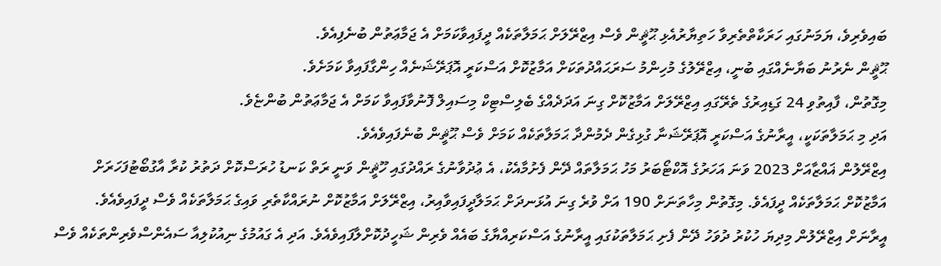ބައިވެރިވެ، ޔަމަނުގައި ހަރަކާތްތެރިވާ ހަތިޔާރުއެޅި ޙޫޘީން ވެސް އިޒްރޭލަށް ޙަމަލާތަކެއް ދީފައިވާކަމަށް އެ ޖަމާޢަތުން ބުނެފިއެވެ.
ޙޫޘީން ނެރުނު ބަޔާނެއްގައި ބުނީ، އިޒްރޭލުގެ މުހިންމު ސަރަޙައްދުތަކަށް އަމާޒުކޮށް އަސްކަރީ އޮޕަރޭޝަނެއް ހިންގާފައިވާ ކަމަށެވެ.
މިގޮތުން، ފާއިތުވި 24 ގަޑިއިރުގެ ތެރޭގައި އިޒްރޭލަށް އަމާޒުކޮށް ގިނަ އަދަދެއްގެ ބެލިސްޓިކް މިސައިލް ފޮނުވާފައިވާ ކަމަށް އެ ޖަމާޢަތުން ބުންޏެވެ.
އަދި މި ޙަމަލާތަކަކީ، އީރާނުގެ އަސްކަރީ އޮޕަރޭޝަނާ ގުޅިގެން ދެމުންދާ ޙަމަލާތަކެއް ކަމަށް ވެސް ޙޫޘީން ބުނެފައިވެއެވެ.
އިޒްރޭލުން ޣައްޒާއަށް 2023 ވަނަ އަހަރުގެ އޮކްޓޯބަރު މަހު ޙަމަލާތައް ދޭން ފެށުމާއެކު، އެ ޢުދުވާނުގެ ރައްދުގައި ހޫޘީން ވަނީ ރަތް ކަނޑު ހުރަސްކޮށް ދަތުރު ކުރާ އާގުބޯޓުފަހަރަށް އަމާޒުކޮށް ޙަމަލާތަކެއް ދީފައެވެ. މިގޮތުން މިހާތަނަށް 190 އަށް ވުރެ ގިނަ އުޅަނދަށް ޙަމަލާދީފައިވާއިރު، އިޒްރޭލަށް އަމާޒުކޮށް ނުރައްކާތެރި ވައިގެ ޙަމަލާތަކެއް ވެސް ދީފައިވެއެވެ.
އީރާނަށް އިޒްރޭލުން މިދިޔަ ހުކުރު ދުވަހު ދޭން ފެށި ޙަމަލާތަކުގައި އީރާނުގެ އަސްކަރިއްޔާގެ ބައެއް ވެރިން ޝަހީދުކޮށްލާފައިވެއެވެ. އަދި އެ ގައުމުގެ ނިއުކުލިއާ ސައެންސްވެރިންތަކެއް ވެސް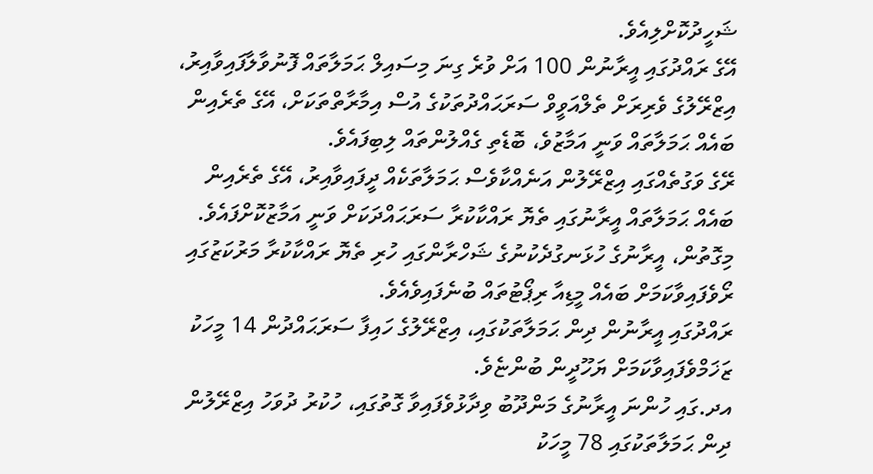ޝަހީދުކޮށްލިއެވެ.
އޭގެ ރައްދުގައި އީރާނުން 100 އަށް ވުރެ ގިނަ މިސައިލް ޙަމަލާތައް ފޮނުވާލާފައިވާއިރު، އިޒްރޭލުގެ ވެރިރަށް ތެލްއަވީވް ސަރަޙައްދުތަކުގެ އުސް އިމާރާތްތަކަށް، އޭގެ ތެރެއިން ބައެއް ޙަމަލާތައް ވަނީ އަމާޒުވެ، ބޮޑެތި ގެއްލުންތައް ލިބިފައެވެ.
ރޭގެ ވަގުތެއްގައި އިޒްރޭލުން އަނެއްކާވެސް ޙަމަލާތަކެއް ދީފައިވާއިރު، އޭގެ ތެރެއިން ބައެއް ޙަމަލާތައް އީރާނުގައި ތެޔޮ ރައްކާކުރާ ސަރަޙައްދަކަށް ވަނީ އަމާޒުކޮށްފައެވެ. މިގޮތުން، އީރާނުގެ ހުޅަނގުދެކުނުގެ ޝަހްރާންގައި ހުރި ތެޔޮ ރައްކާކުރާ މަރުކަޒުގައި ރޯވެފައިވާކަމަށް ބައެއް މީޑިއާ ރިޕޯޓުތައް ބުނެފައިވެއެވެ.
ރައްދުގައި އީރާނުން ދިން ޙަމަލާތަކުގައި، އިޒްރޭލުގެ ހައިފާ ސަރަޙައްދުން 14 މީހަކު ޒަޚަމްވެފައިވާކަމަށް ޔަހޫދީން ބުންޏެވެ.
އދ.ގައި ހުންނަ އީރާނުގެ މަންދޫބު ވިދާޅުވެފައިވާ ގޮތުގައި، ހުކުރު ދުވަހު އިޒްރޭލުން ދިން ޙަމަލާތަކުގައި 78 މީހަކު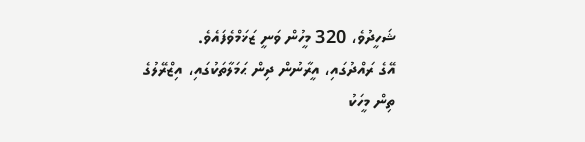ޝަހީދުވެ، 320 މީހުން ވަނީ ޒަޚަމްވެފައެވެ.
އޭގެ ރައްދުގައި، އީރާނުން ދިން ޙަމަލާތަކުގައި، އިޒްރޭލުގެ ތިން މީހަކު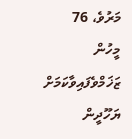މަރުވެ، 76 މީހުން ޒަޚަމްވެފައިވާކަމަށް ޔަހޫދީން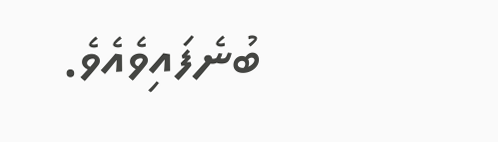ބުނެފައިވެއެވެ.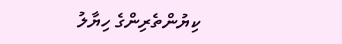ކިޔުންތެރިންގެ ހިޔާލު